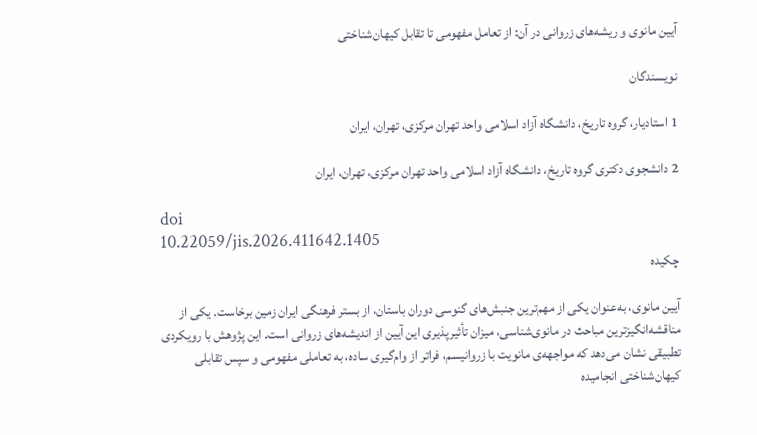آیین مانوی و ریشه‌های زروانی در آن: از تعامل مفهومی تا تقابل کیهان‌شناختی

نویسندگان

1 استادیار، گروه تاریخ، دانشگاه آزاد اسلامی واحد تهران مرکزی، تهران، ایران

2 دانشجوی دکتری گروه تاریخ، دانشگاه آزاد اسلامی واحد تهران مرکزی، تهران، ایران

doi
10.22059/jis.2026.411642.1405
چکیده

آیین مانوی، به‌عنوان یکی از مهم‌ترین جنبش‌های گنوسی دوران باستان، از بستر فرهنگی ایران زمین برخاست. یکی از مناقشه‌انگیزترین مباحث در مانوی‌شناسی، میزان تأثیرپذیری این آیین از اندیشه‌های زروانی است. این پژوهش با رویکردی تطبیقی نشان می‌دهد که مواجهه‌ی مانویت با زروانیسم، فراتر از وام‌گیری ساده، به تعاملی مفهومی و سپس تقابلی کیهان‌شناختی انجامیده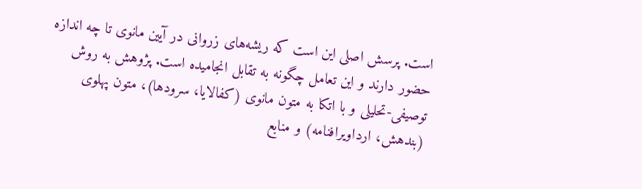است. پرسش اصلی این است که ریشه‌های زروانی در آیین مانوی تا چه اندازه حضور دارند و این تعامل چگونه به تقابل انجامیده است. پژوهش به روش توصیفی-تحلیلی و با اتکا به متون مانوی (کفالایا، سرودها)، متون پهلوی (بندهش، ارداویرافنامه) و منابع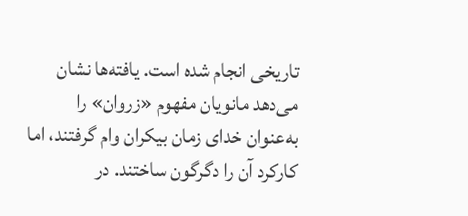تاریخی انجام شده است. یافته‌ها نشان می‌دهد مانویان مفهوم «زروان» را به‌عنوان خدای زمان بیکران وام گرفتند، اما کارکرد آن را دگرگون ساختند. در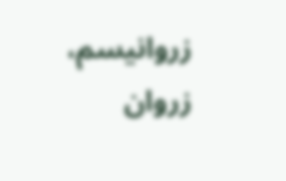زروانیسم، زروان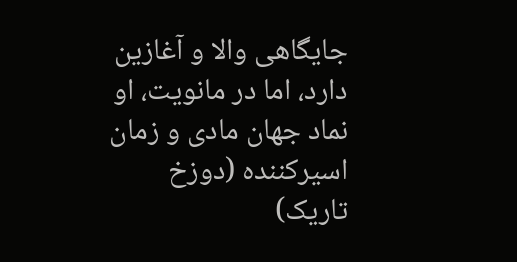جایگاهی والا و آغازین دارد، اما در مانویت، او نماد جهان مادی و زمان اسیرکننده (دوزخ تاریک)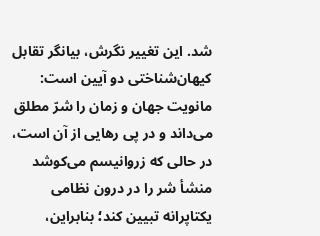شد. این تغییر نگرش، بیانگر تقابل کیهان‌شناختی دو آیین است: مانویت جهان و زمان را شرّ مطلق می‌داند و در پی رهایی از آن است، در حالی که زروانیسم می‌کوشد منشأ شر را در درون نظامی یکتاپرانه تبیین کند؛ بنابراین،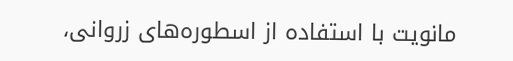مانویت با استفاده از اسطوره‌های زروانی،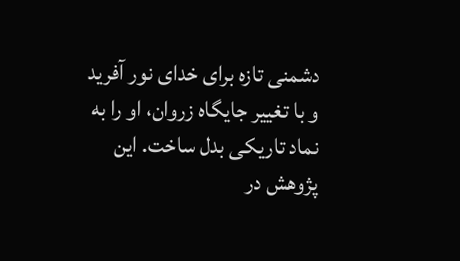دشمنی تازه برای خدای نور آفرید و با تغییر جایگاه زروان، او را به نماد تاریکی بدل ساخت. این پژوهش در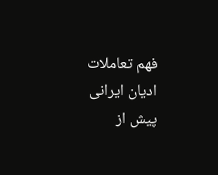فهم تعاملات ادیان ایرانی پیش از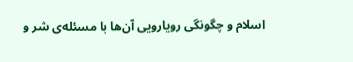اسلام و چگونگی رویارویی آن‌ها با مسئله‌ی شر و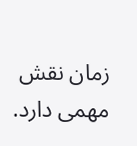زمان نقش مهمی دارد.